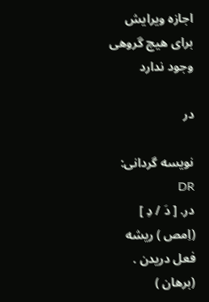اجازه ویرایش برای هیچ گروهی وجود ندارد

در

نویسه گردانی: DR
در. [ دَ / دِ ] (اِمص ) ریشه فعل دریدن . (برهان )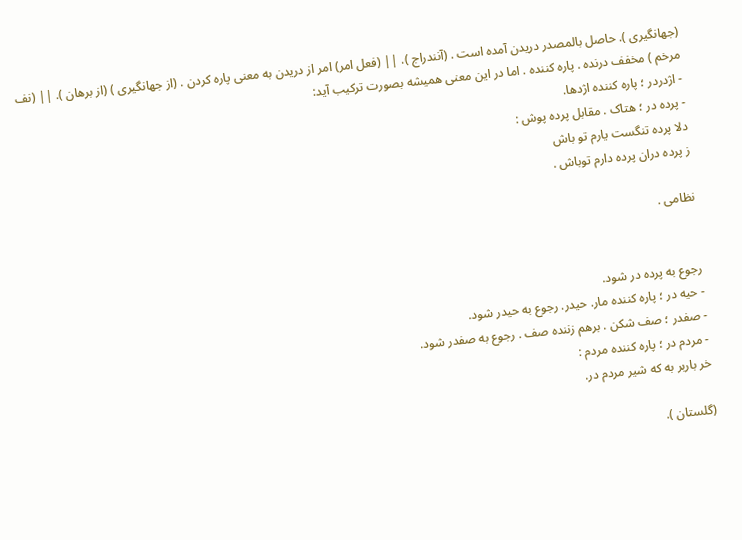(جهانگیری ). حاصل بالمصدر دریدن آمده است . (آنندراج ). || (فعل امر) امر از دریدن به معنی پاره کردن . (از جهانگیری ) (از برهان ). || (نف مرخم ) مخفف درنده . پاره کننده . اما در این معنی همیشه بصورت ترکیب آید:
- اژدردر ؛ پاره کننده اژدها.
- پرده در ؛ هتاک . مقابل پرده پوش :
دلا پرده تنگست یارم تو باش
ز پرده دران پرده دارم توباش .

نظامی .


رجوع به پرده در شود.
- حیه در ؛ پاره کننده مار. حیدر. رجوع به حیدر شود.
- صفدر ؛ صف شکن . برهم زننده صف . رجوع به صفدر شود.
- مردم در ؛ پاره کننده مردم :
خر باربر به که شیر مردم در.

(گلستان ).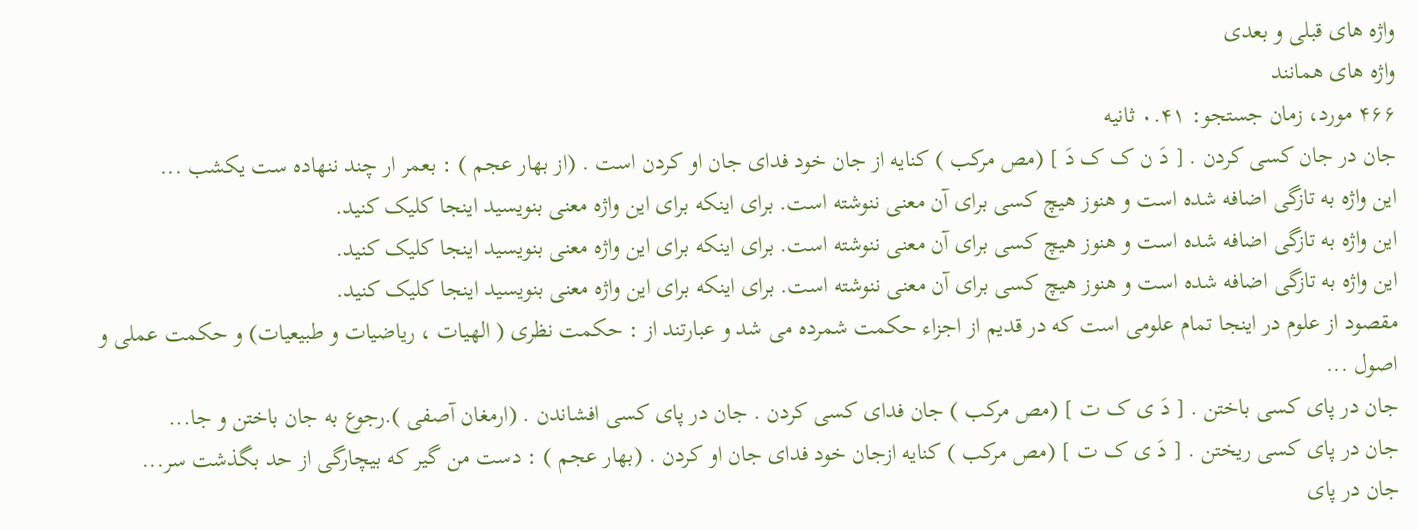واژه های قبلی و بعدی
واژه های همانند
۴۶۶ مورد، زمان جستجو: ۰.۴۱ ثانیه
جان در جان کسی کردن . [ دَ ن ک ک دَ ] (مص مرکب ) کنایه از جان خود فدای جان او کردن است . (از بهار عجم ) : بعمر ار چند ننهاده ست یکشب ...
این واژه به تازگی اضافه شده است و هنوز هیچ کسی برای آن معنی ننوشته است. برای اینکه برای این واژه معنی بنویسید اینجا کلیک کنید.
این واژه به تازگی اضافه شده است و هنوز هیچ کسی برای آن معنی ننوشته است. برای اینکه برای این واژه معنی بنویسید اینجا کلیک کنید.
این واژه به تازگی اضافه شده است و هنوز هیچ کسی برای آن معنی ننوشته است. برای اینکه برای این واژه معنی بنویسید اینجا کلیک کنید.
مقصود از علوم در اینجا تمام علومی است که در قدیم از اجزاء حکمت شمرده می شد و عبارتند از : حکمت نظری ( الهیات ، ریاضیات و طبیعیات) و حکمت عملی و اصول ...
جان در پای کسی باختن . [ دَ ی ک ت ] (مص مرکب ) جان فدای کسی کردن . جان در پای کسی افشاندن . (ارمغان آصفی ).رجوع به جان باختن و جا...
جان در پای کسی ریختن . [ دَ ی ک ت ] (مص مرکب ) کنایه ازجان خود فدای جان او کردن . (بهار عجم ) : دست من گیر که بیچارگی از حد بگذشت سر...
جان در پای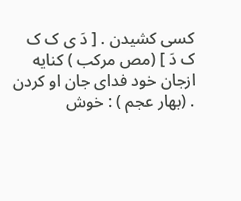کسی کشیدن . [ دَ ی ک ک ک دَ ] (مص مرکب ) کنایه ازجان خود فدای جان او کردن . (بهار عجم ) : خوش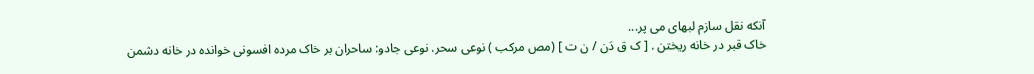آنکه نقل سازم لبهای می پر...
خاک قبر در خانه ریختن . [ ک ق دَن / ن ت ] (مص مرکب ) نوعی سحر. نوعی جادو: ساحران بر خاک مرده افسونی خوانده در خانه دشمن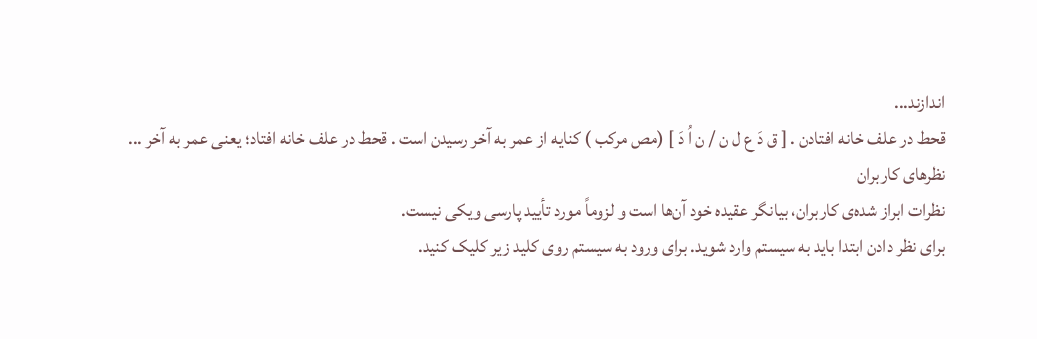اندازند...
قحط در علف خانه افتادن . [ ق دَ ع ل ن / ن اُ دَ ] (مص مرکب ) کنایه از عمر به آخر رسیدن است . قحط در علف خانه افتاد؛ یعنی عمر به آخر ...
نظرهای کاربران
نظرات ابراز شده‌ی کاربران، بیانگر عقیده خود آن‌ها است و لزوماً مورد تأیید پارسی ویکی نیست.
برای نظر دادن ابتدا باید به سیستم وارد شوید. برای ورود به سیستم روی کلید زیر کلیک کنید.